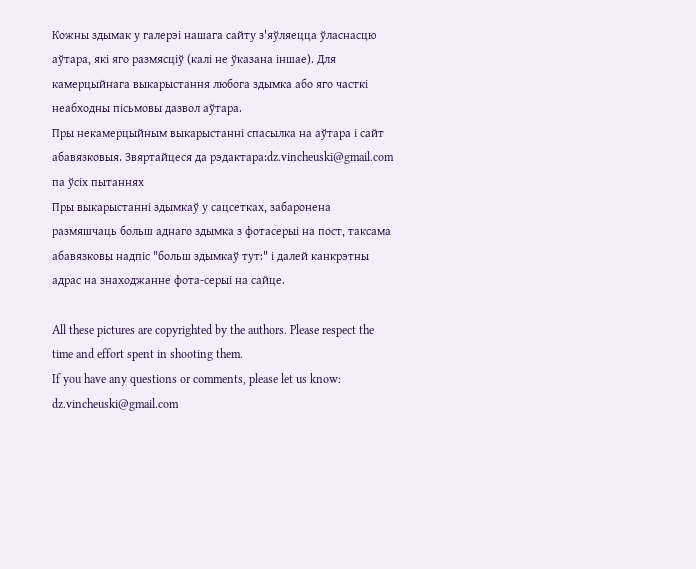Кожны здымак у галерэі нашага сайту з'яўляецца ўласнасцю аўтара, які яго размясціў (калі не ўказана іншае). Для камерцыйнага выкарыстання любога здымка або яго часткі неабходны пісьмовы дазвол аўтара.
Пры некамерцыйным выкарыстанні спасылка на аўтара і сайт абавязковыя. Звяртайцеся да рэдактара:dz.vincheuski@gmail.com па ўсіх пытаннях
Пры выкарыстанні здымкаў у сацсетках, забаронена размяшчаць больш аднаго здымка з фотасерыі на пост, таксама абавязковы надпіс "больш здымкаў тут:" і далей канкрэтны адрас на знаходжанне фота-серыі на сайце.

All these pictures are copyrighted by the authors. Please respect the time and effort spent in shooting them.
If you have any questions or comments, please let us know: dz.vincheuski@gmail.com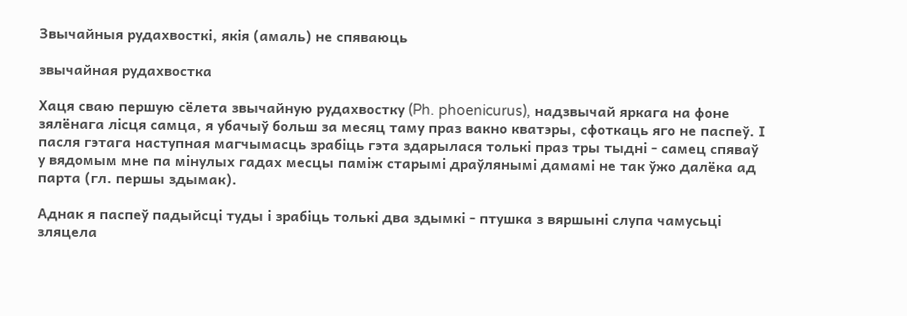Звычайныя рудахвосткі, якія (амаль) не спяваюць

звычайная рудахвостка

Хаця сваю першую сёлета звычайную рудахвостку (Ph. phoenicurus), надзвычай яркага на фоне зялёнага лісця самца, я убачыў больш за месяц таму праз вакно кватэры, сфоткаць яго не паспеў. І пасля гэтага наступная магчымасць зрабіць гэта здарылася толькі праз тры тыдні - самец спяваў у вядомым мне па мінулых гадах месцы паміж старымі драўлянымі дамамі не так ўжо далёка ад парта (гл. першы здымак).

Аднак я паспеў падыйсці туды і зрабіць толькі два здымкі - птушка з вяршыні слупа чамусьці зляцела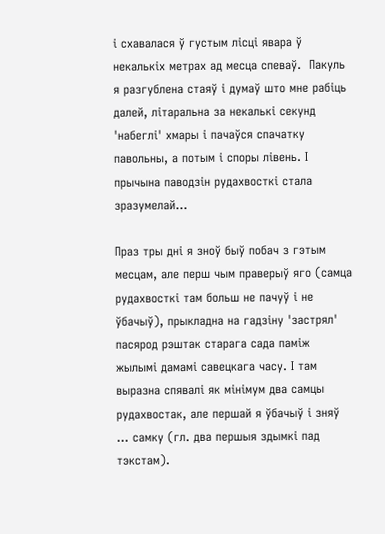і схавалася ў густым лісці явара ў некалькіх метрах ад месца спеваў.  Пакуль я разгублена стаяў і думаў што мне рабіць далей, літаральна за некалькі секунд 'набеглі' хмары і пачаўся спачатку павольны, а потым і споры лівень. І прычына паводзін рудахвосткі стала зразумелай...

Праз тры дні я зноў быў побач з гэтым месцам, але перш чым праверыў яго (самца рудахвосткі там больш не пачуў і не ўбачыў), прыкладна на гадзіну 'застрял' пасярод рэштак старага сада паміж жылымі дамамі савецкага часу. І там выразна спявалі як мінімум два самцы рудахвостак, але першай я ўбачыў і зняў ... самку (гл. два першыя здымкі пад тэкстам).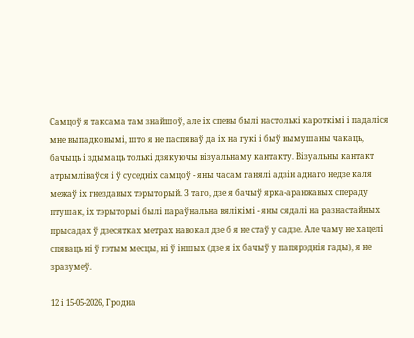Самцоў я таксама там знайшоў, але іх спевы былі настолькі кароткімі і падаліся мне выпадковымі, што я не паспяваў да іх на гукі і быў вымушаны чакаць, бачыць і здымаць толькі дзякуючы візуальнаму кантакту. Візуальны кантакт атрымліваўся і ў суседніх самцоў - яны часам ганялі адзін аднаго недзе каля межаў іх гнездавых тэрыторый. З таго, дзе я бачыў ярка-аранжавых спераду птушак, іх тэрыторыі былі параўнальна вялікімі - яны сядалі на разнастайных прысадах ў дзесятках метрах навокал дзе б я не стаў у садзе. Але чаму не хацелі спяваць ні ў гэтым месцы, ні ў іншых (дзе я іх бачыў у папярэднія гады), я не зразумеў.

12 і 15-05-2026, Гродна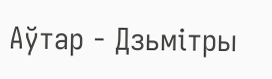Аўтар - Дзьмітры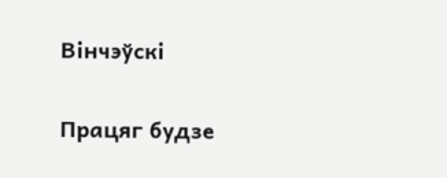Вінчэўскі

Працяг будзе